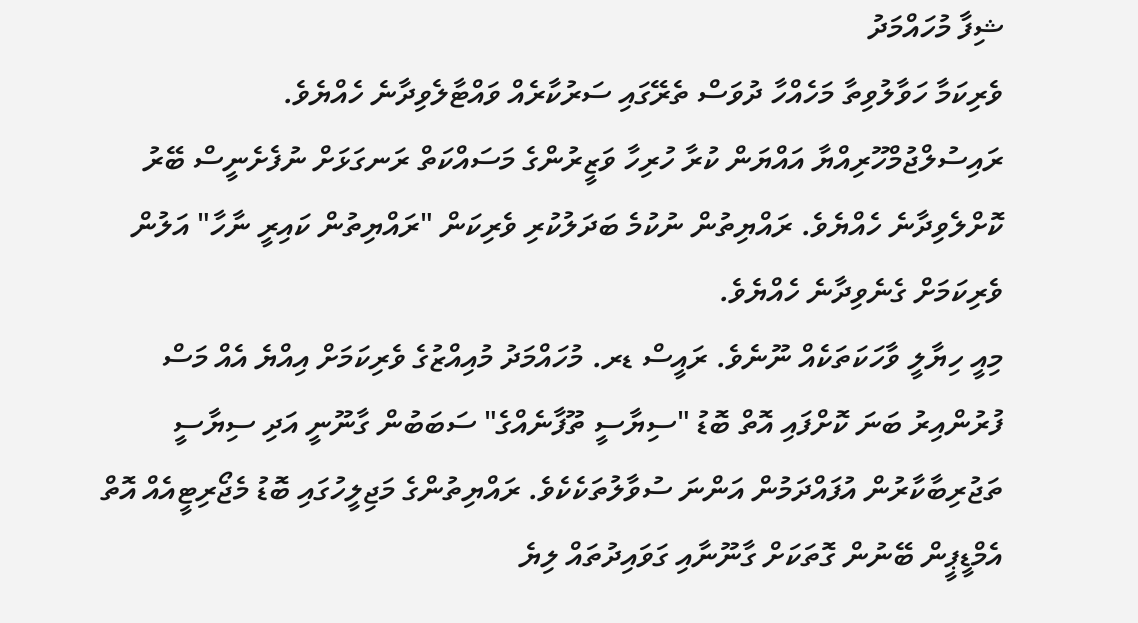ޝިފާ މުހައްމަދު
ވެރިކަމާ ހަވާލުވިތާ މަހެއްހާ ދުވަސް ތެރޭގައި ސަރުކާރެއް ވައްޓާލެވިދާނެ ހެއްޔެވެ. ރައިސުލްޖުމްހޫރިއްޔާ އައްޔަން ކުރާ ހުރިހާ ވަޒީރުންގެ މަސައްކަތް ރަނގަޅަށް ނުފެށެނީސް ބޭރު ކޮށްލެވިދާނެ ހެއްޔެވެ. ރައްޔިތުން ނުކުމެ ބަދަލުކުރި ވެރިކަން "ރައްޔިތުން ކައިރީ ނާހާ" އަލުން ވެރިކަމަށް ގެނެވިދާނެ ހެއްޔެވެ.
މިއީ ހިޔާލީ ވާހަކަތަކެއް ނޫނެވެ. ރައީސް ޑރ. މުހައްމަދު މުއިއްޒުގެ ވެރިކަމަށް އިއްޔެ އެއް މަސް ފުރުންއިރު ބަނަ ކޮށްފައި އޮތް ބޮޑު "ސިޔާސީ ތޫފާނެއްގެ" ސަބަބުން ގާނޫނީ އަދި ސިޔާސީ ތަޖުރިބާކާރުން އުފައްދަމުން އަންނަ ސުވާލުތަކެކެވެ. ރައްޔިތުންގެ މަޖިލީހުގައި ބޮޑު މެޖޯރިޓީއެއް އޮތް އެމްޑީޕީން ބޭނުން ގޮތަކަށް ގާނޫނާއި ގަވައިދުތައް ލިޔެ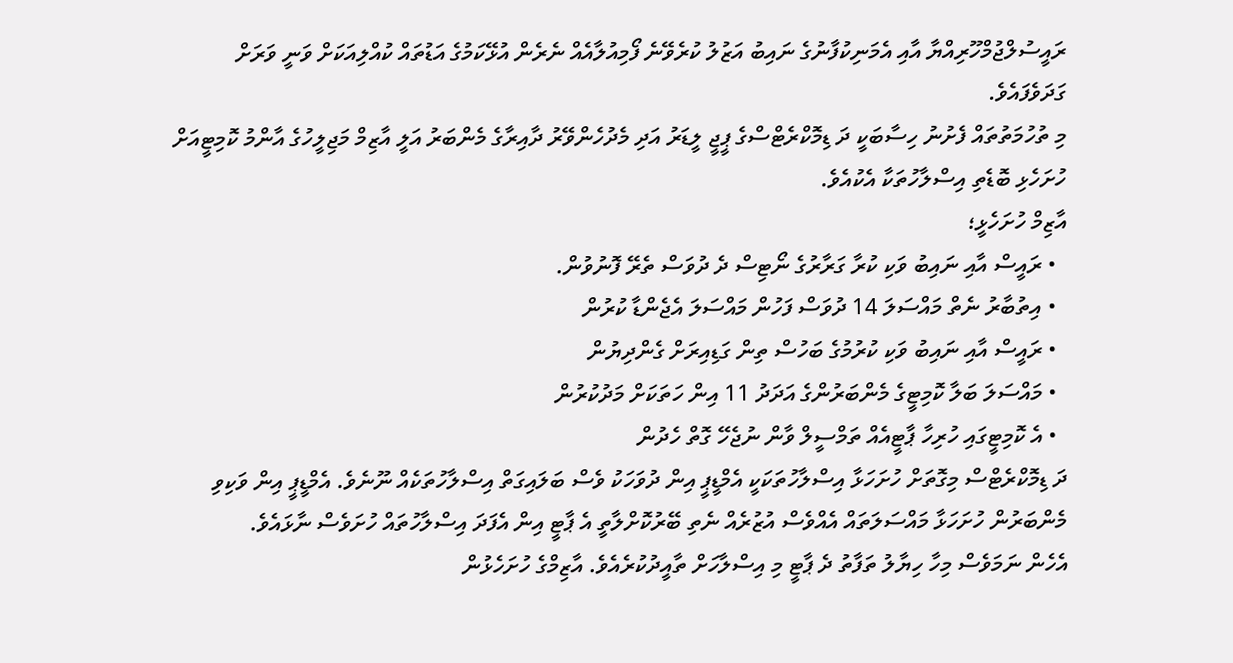ރައީސުލްޖުމްހޫރިއްޔާ އާއި އެމަނިކުފާނުގެ ނައިބު އަޒުލު ކުރެވޭނެ ފޯމިއުލާއެއް ނެރެން އުޅޭކަމުގެ އަޑުތައް ކުއްލިއަކަށް ވަނީ ވަރަށް ގަދަވެފައެވެ.
މި ތުހުމަތުތައް ފެށުނު ހިސާބަކީ ދަ ޑިމޮކްރެޓްސްގެ ޕީޖީ ލީޑަރު އަދި މެދުހެންވޭރު ދާއިރާގެ މެންބަރު އަލީ އާޒިމް މަޖިލީހުގެ އާންމު ކޮމިޓީއަށް ހުށަހެޅި ބޮޑެތި އިސްލާހުތަކާ އެކުއެވެ.
އާޒިމް ހުށަހެޅީ؛
  • ރައީސް އާއި ނައިބު ވަކި ކުރާ ގަރާރުގެ ނޯޓިސް ދެ ދުވަސް ތެރޭ ފޮނުވުން.
  • އިތުބާރު ނެތް މައްސަލަ 14 ދުވަސް ފަހުން މައްސަލަ އެޖެންޑާ ކުރުން
  • ރައީސް އާއި ނައިބު ވަކި ކުރުމުގެ ބަހުސް ތިން ގަޑިއިރަށް ގެންދިޔުން
  • މައްސަލަ ބަލާ ކޮމިޓީގެ މެންބަރުންގެ އަދަދު 11 އިން ހަތަކަށް މަދުކުރުން
  • އެ ކޮމިޓީގައި ހުރިހާ ޕާޓީއެއް ތަމްސީލް ވާން ނުޖެހޭ ގޮތް ހެދުން
ދަ ޑިމޮކްރެޓްސް މިގޮތަށް ހުށަހަޅާ އިސްލާހުތަކަކީ އެމްޑީޕީ އިން ދުވަހަކު ވެސް ބަލައިގަތް އިސްލާހުތަކެއް ނޫނެވެ. އެމްޑީޕީ އިން ވަކިވި މެންބަރުން ހުށަހަޅާ މައްސަލަތައް އެއްވެސް އުޒުރެއް ނެތި ބޭރުކޮށްލާތީ އެ ޕާޓީ އިން އެފަދަ އިސްލާހުތައް ހުށަވެސް ނާޅައެވެ.
އެހެން ނަމަވެސް މިހާ ހިޔާލު ތަފާތު ދެ ޕާޓީ މި އިސްލާހަށް ތާއީދުކުރެއެވެ. އާޒިމްގެ ހުށަހެޅުން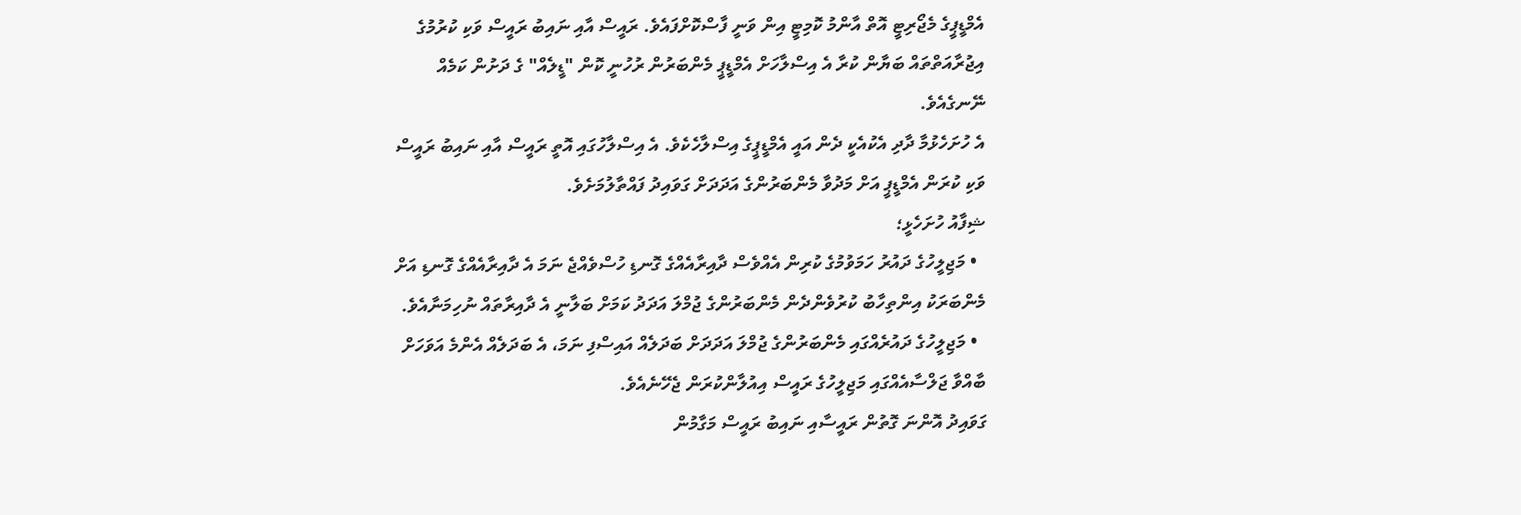އެމްޑީޕީގެ މެޖޯރިޓީ އޮތް އާންމު ކޮމިޓީ އިން ވަނީ ފާސްކޮށްފައެވެ. ރައީސް އާއި ނައިބު ރައީސް ވަކި ކުރުމުގެ އިޖުރާއަތްތައް ބަޔާން ކުރާ އެ އިސްލާހަށް އެމްޑީޕީ މެންބަރުން ރުހުނީ ކޮން "ޑީލެއް" ގެ ދަށުން ކަމެއް ނޭނގެއެވެ.
އެ ހުށަހެޅުމާ ދާދި އެކުއެކީ ދެން އައީ އެމްޑީޕީގެ އިސްލާހެކެވެ. އެ އިސްލާހުގައި އޮތީ ރައީސް އާއި ނައިބު ރައީސް ވަކި ކުރަން އެމްޑީޕީ އަށް މަދުވާ މެންބަރުންގެ އަދަދަށް ގަވައިދު ފައްތާލުމަށެވެ.
ޝިފާއު ހުށަހެޅީ؛
  • މަޖިލީހުގެ ދައުރު ހަމަވުމުގެ ކުރިން އެއްވެސް ދާއިރާއެއްގެ ގޮނޑި ހުސްވެއްޖެ ނަމަ އެ ދާއިރާއެއްގެ ގޮނޑި އަށް މެންބަރަކު އިންތިހާބު ކުރުވެންދެން މެންބަރުންގެ ޖުމްލަ އަދަދު ކަމަށް ބަލާނީ އެ ދާއިރާތައް ނުހިމަނާއެވެ.
  • މަޖިލީހުގެ ދައުރެއްގައި މެންބަރުންގެ ޖުމްލަ އަދަދަށް ބަދަލެއް އައިސްފި ނަމަ، އެ ބަދަލެއް އެންމެ އަވަހަށް ބާއްވާ ޖަލްސާއެއްގައި މަޖިލީހުގެ ރައީސް އިއުލާންކުރަން ޖެހޭނެއެވެ.
ގަވައިދު އޮންނަ ގޮތުން ރައީސާއި ނައިބު ރައީސް މަގާމުން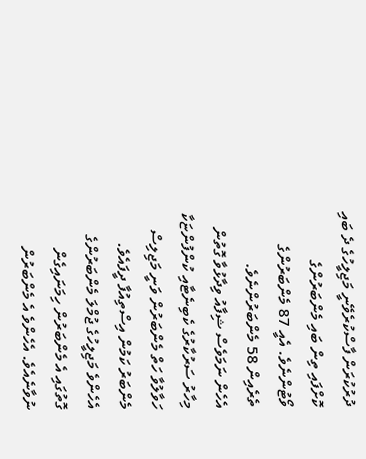ދުރުކުރަން ފާސްކުރެވޭނީ މަޖިލީހުގެ ދެ ބައި ކޮށްފައި ތިން ބައި މެންބަރުންގެ ވޯޓުންނެވެ. އެއީ 87 މެންބަރުންގެ ތެރެއިން 58 މެންބަރުންނެވެ.
އެހެން ނަމަވެސް ޝިފާއު ވިދާޅުވާ ގޮތުން މިހާރު ސަރުކާރުގެ ކެބިނެޓާއި ކުންފުންޏަކާ ހަވާލުވާ ހަތް މެންބަރުން ވަނީ މަޖިލިސް މެންބަރު ކަމުން އިސްތިއުފާ ދީފައެވެ. އެހެންވެ މަޖިލީހުގެ ޖުމްލަ މެންބަރުންގެ ގޮތުގައި އެ މެންބަރުން ހިމަނައިގެން ނުވާނެއެވެ. އެހެންވެ އެ މެންބަރުން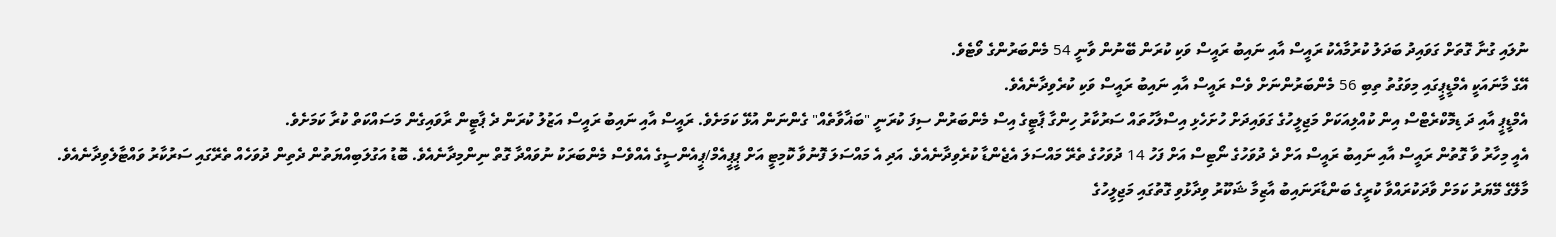ނުލައި ގުނާ ގޮތަށް ގަވައިދު ބަދަލު ކުރުމާއެކު ރައީސް އާއި ނައިބު ރައީސް ވަކި ކުރަން ބޭނުން ވާނީ 54 މެންބަރުންގެ ވޯޓެވެ.
އޭގެ މާނައަކީ އެމްޑީޕީގައި މިވަގުތު ތިބި 56 މެންބަރުންނަށް ވެސް ރައީސް އާއި ނައިބު ރައީސް ވަކި ކުރެވިދާނެއެވެ.
އެމްޑީޕީ އާއި ދަ ޑިމޮކްރެޓްސް އިން ކުއްލިއަކަށް މަޖިލީހުގެ ގަވައިދަށް ހުށަހެޅި އިސްލާހުތައް ސަރުކާރު ހިންގާ ޕާޓީގެ އިސް މެންބަރުން ސިފަ ކުރަނީ "ބަޣާވާތެއް" ގެންނަން އުޅޭ ކަމަށެވެ. ރައީސް އާއި ނައިބު ރައީސް އަޒުލު ކުރަން ދެ ޕާޓީން ރާވައިގެން މަސައްކަތް ކުރާ ކަމަށެވެ.
އެއީ މިހާރު ވާ ގޮތުން ރައީސް އާއި ނައިބު ރައީސް އަށް ދެ ދުވަހުގެ ނޯޓިސް އަށް ފަހު 14 ދުވަހުގެ ތެރޭ މައްސަލަ އެޖެންޑާ ކުރެވިދާނެއެވެ. އަދި އެ މައްސަލަ ފޮނުވާ ކޮމިޓީ އަށް ޕީޕީއެމް/ޕީއެންސީގެ އެއްވެސް މެންބަރަކު ނުވައްދާ ގޮތް ނިންމިދާނެއެވެ. ބޮޑު އަގުލަބިއްޔަތުން ދެތިން ދުވަހެއް ތެރޭގައި ސަރުކާރު ވައްޓާލެވިދާނެއެވެ.
މާލޭގެ މޭޔަރު ކަމަށް ވާދަކުރައްވާ ކުރީގެ ބަންޑާރަނައިބު އާޒިމާ ޝަކޫރު ވިދާޅުވި ގޮތުގައި މަޖިލީހުގެ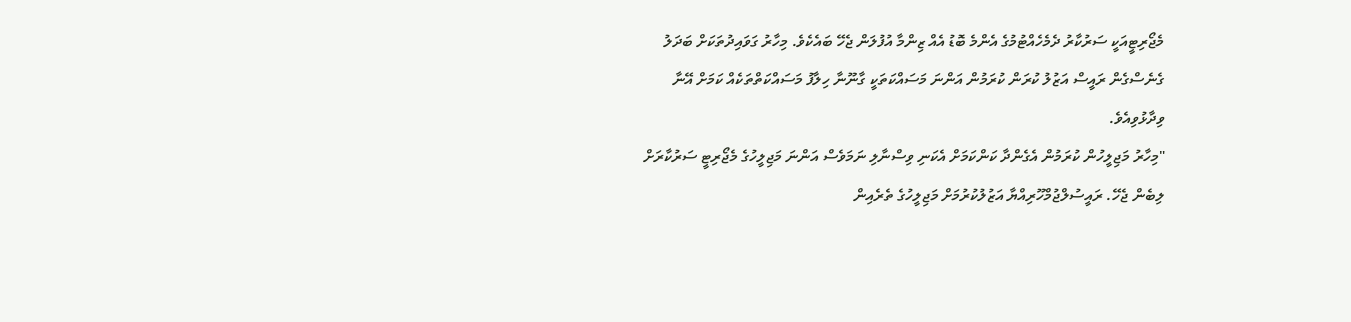މެޖޯރިޓީއަކީ ސަރުކާރު ދެމެހެއްޓުމުގެ އެންމެ ބޮޑު އެއް ޒިންމާ އުފުލަން ޖެހޭ ބައެކެވެ. މިހާރު ގަވައިދުތަކަށް ބަދަލު ގެނެސްގެން ރައީސް އަޒުލު ކުރަން ކުރަމުން އަންނަ މަސައްކަތަކީ ގާނޫނާ ހިލާފު މަސައްކަތްތަކެއް ކަމަށް އޭނާ ވިދާޅުވިއެވެ.
"މިހާރު މަޖިލީހުން ކުރަމުން އެގެންދާ ކަންކަމަށް އެކަނި ވިސްނާލި ނަމަވެސް އަންނަ މަޖިލީހުގެ މެޖޯރިޓީ ސަރުކާރަށް ލިބެން ޖެހޭ. ރައީސުލްޖުމްހޫރިއްޔާ އަޒުލުކުރުމަށް މަޖިލީހުގެ ތެރެއިން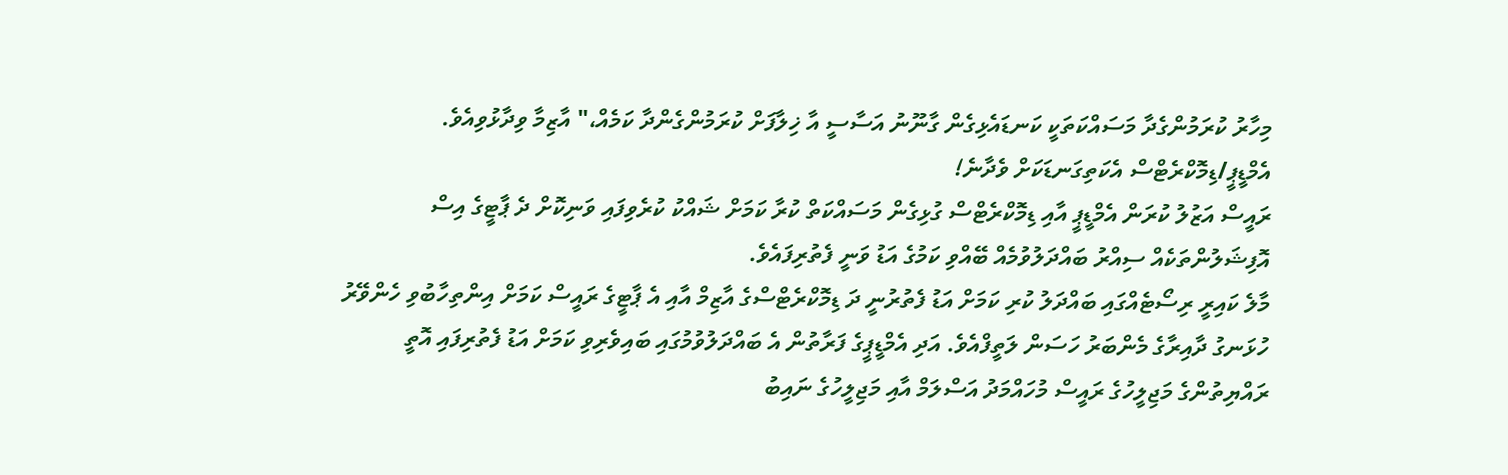މިހާރު ކުރަމުންގެދާ މަސައްކަތަކީ ކަނޑައެޅިގެން ގާނޫނު އަސާސީ އާ ޚިލާފަށް ކުރަމުންގެންދާ ކަމެއް،" އާޒިމާ ވިދާޅުވިއެވެ.
އެމްޑީޕީ/ޑިމޮކްރެޓްސް އެކަތިގަނޑަކަށް ވެދާނެ!
ރައީސް އަޒުލު ކުރަން އެމްޑީޕީ އާއި ޑިމޮކްރެޓްސް ގުޅިގެން މަސައްކަތް ކުރާ ކަމަށް ޝައްކު ކުރެވިފައި ވަނިކޮށް ދެ ޕާޓީގެ އިސް އޮފިޝަލުންތަކެއް ސިއްރު ބައްދަލުވުމެއް ބޭއްވި ކަމުގެ އަޑު ވަނީ ފެތުރިފައެވެ.
މާލެ ކައިރީ ރިސޯޓެއްގައި ބައްދަލު ކުރި ކަމަށް އަޑު ފެތުރުނީ ދަ ޑިމޮކްރެޓްސްގެ އާޒިމް އާއި އެ ޕާޓީގެ ރައީސް ކަމަށް އިންތިހާބުވި ހެންވޭރު ހުޅަނގު ދާއިރާގެ މެންބަރު ހަސަން ލަތީފްއެވެ. އަދި އެމްޑީޕީގެ ފަރާތުން އެ ބައްދަލުވުމުގައި ބައިވެރިވި ކަމަށް އަޑު ފެތުރިފައި އޮތީ ރައްޔިތުންގެ މަޖިލީހުގެ ރައީސް މުހައްމަދު އަސްލަމް އާއި މަޖިލީހުގެ ނައިބު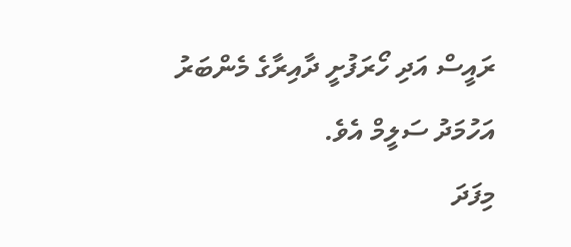ރައީސް އަދި ހޯރަފުށީ ދާއިރާގެ މެންބަރު އަހުމަދު ސަލީމް އެވެ.
މިފަދަ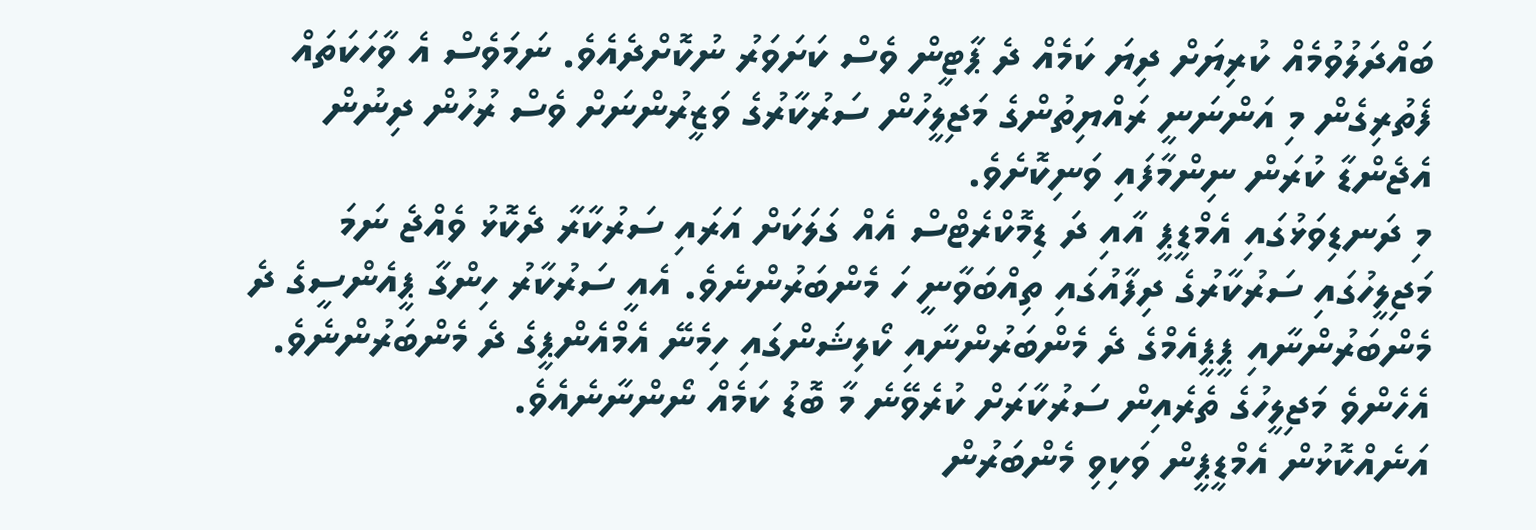ބައްދަލުވުމެއް ކުރިޔަށް ދިޔަ ކަމެއް ދެ ޕާޓީން ވެސް ކަށަވަރު ނުކޮށްދެއެވެ. ނަމަވެސް އެ ވާހަކަތައް ފެތުރިގެން މި އަންނަނީ ރައްޔިތުންގެ މަޖިލީހުން ސަރުކާރުގެ ވަޒީރުންނަށް ވެސް ރުހުން ދިނުން އެޖެންޑާ ކުރަން ނިންމާފައި ވަނިކޮށެވެ.
މި ދަނޑިވަޅުގައި އެމްޑީޕީ އާއި ދަ ޑިމޮކްރެޓްސް އެއް ގަލަކަށް އަރައި ސަރުކާރާ ދެކޮޅު ވެއްޖެ ނަމަ މަޖިލީހުގައި ސަރުކާރުގެ ދިފާއުގައި ތިއްބަވާނީ ހަ މެންބަރުންނެވެ. އެއީ ސަރުކާރު ހިންގާ ޕީއެންސީގެ ދެ މެންބަރުންނާއި ޕީޕީއެމްގެ ދެ މެންބަރުންނާއި ކޯލިޝަންގައި ހިމެނޭ އެމްއެންޕީގެ ދެ މެންބަރުންނެވެ. އެހެންވެ މަޖިލީހުގެ ތެރެއިން ސަރުކާރަށް ކުރެވޭނެ މާ ބޮޑު ކަމެއް ނޯންނާނެއެވެ.
އަނެއްކޮޅުން އެމްޑީޕީން ވަކިވި މެންބަރުން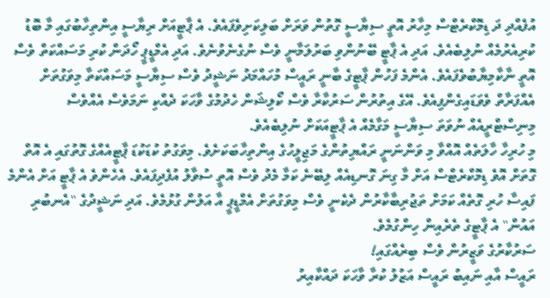އުފެއްދި ދަ ޑިމޮކްރެޓްސް މިހާރު އޮތީ ސިޔާސީ ގޮތުން ވަރަށް ބަލިކަށިވެފައެވެ. އެ ޕާޓީއަށް ރިޔާސީ އިންތިހާބުގައި މާ ބޮޑު ކުރިއެރުމެއް ނުލިބެއެވެ. އަދި އެ ޕާޓީ ބޭނުންވި ބަރުލަމާނީ ވެސް ނުގެނެވުނެވެ. އަދި އެމްޑީޕީ ހޯދަން ކުރި މަސައްކަތް ވެސް އޮތީ ނާކާމިޔާބުވެފައެވެ. އެންމެ ފަހުން ޕާޓީގެ ބާނީ ރައީސް މުހައްމަދު ނަޝީދު ވެސް ސިޔާސީ މަސައްކަތާ މިވަގުތަށް އެއްފަރާތް ވެވަޑައިގެންފިއެވެ. އޭގެ އިތުރުން ސަރުކާރާ ވެސް ކޯލިޝަން ހެދުމުގެ ވާހަކަ ދެއްކި ނަމަވެސް އެއްވެސް މިނިސްޓްރީއެއް ނުވަތަ ސިޔާސީ މަގާމެއް އެ ޕާޓީއަކަށް ނުލިބެއެވެ.
މި ހުރިހާ ހާލަތެއް އޮއްވާ މި ވަންނަނީ ރައްޔިތުންގެ މަޖިލީހުގެ އިންތިހާބަކަށެވެ. މިވަގުތު ކުޑަކުޑަ ޕާޓީއެއްގެ ގޮތުގައި އެ އޮތް ގޮތަށް އޮވެ ޑިމޮކްރެޓްސް އަށް މާ ގިނަ ގޮނޑިއެއް ލިބޭނެ ކަމާ މެދު ވެސް އޮތީ ސުވާލު އުފެދިފައެވެ. އެހެންވެ އެ ޕާޓީ އަށް އެންމެ ފައިސާ ހުރި ގޮތެއް ކަމަށް ތަޖުރިބާކާރުން ދެކެނީ ވެސް މިވަގުތަށް އެމްޑީޕީ އާ އަލުން ގުޅުމެވެ. އަދި ނަޝީދުގެ "އެނބުރި އައުން" އެ ޕާޓީގެ ތެރެއިން ހިންގުމެވެ.
ސަރުކާރުގެ ވަޒީރުން ވެސް ބިރެއްގައި!
ރައީސް އާއި ނައިބު ރައީސް އަޒުލު ކުރާ ވާހަކަ ދައްކާއިރު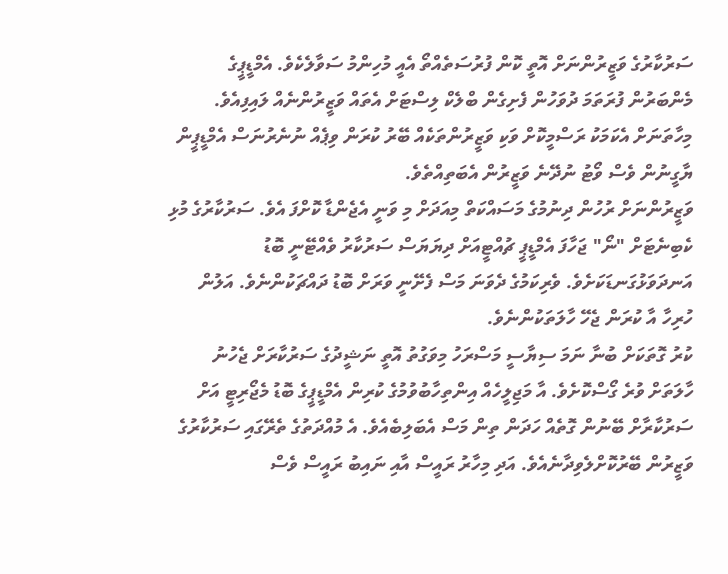ސަރުކާރުގެ ވަޒީރުންނަށް އޮތީ ކޮން ފުރުސަތެއްތޯ އެއީ މުހިންމު ސަވާލެކެވެ. އެމްޑީޕީގެ މެންބަރުން ފުރަތަމަ ދުވަހުން ފެށިގެން ބްލެކް ލިސްޓަށް އެތައް ވަޒީރުންނެއް ލައިފިއެވެ. މިހާތަނަށް އެކަމަކު ރަސްމީކޮށް ވަކި ވަޒީރުންތަކެއް ބޭރު ކުރަން ވިޕެއް ނުނެރުނަސް އެމްޑީޕީން ޔާގީނުން ވެސް ވޯޓު ނުދޭނެ ވަޒީރުން އެބަތިއްތެވެ.
ވަޒީރުންނަށް ރުހުން ދިނުމުގެ މަސައްކަތް މިއަދަށް މި ވަނީ އެޖެންޑާ ކޮށްފަ އެވެ. ސަރުކާރުގެ މުޅި ކެބިނެޓަށް "ނޯ" ޖަހާފަ އެމްޑީޕީ ޗުއްޓީއަށް ދިޔަޔަސް ސަރުކާރު ވެއްޓޭނީ ބޮޑު އަނދަވަޅުގަނޑަކަށެވެ. ވެރިކަމުގެ ދެވަނަ މަސް ފެށޭނީ ވަރަށް ބޮޑު ދައްޗަކުންނެވެ. އަލުން ހުރިހާ އާ ކުރަން ޖެހޭ ހާލަތަކުންނެވެ.
ކުރު ގޮތަކަށް ބުނާ ނަމަ ސިޔާސީ މަސްރަހު މިވަގުތު އޮތީ ނަޝީދުގެ ސަރުކާރަށް ޖެހުނު ހާލަތަށް ވުރެ ގޯސްކޮށެވެ. އާ މަޖިލީހެއް އިންތިހާބުވުމުގެ ކުރިން އެމްޑީޕީގެ ބޮޑު މެޖޯރިޓީ އަށް ސަރުކާރާށް ބޭނުން ގޮތެއް ހަދަން ތިން މަސް އެބަލިބެއެވެ. އެ މުއްދަތުގެ ތެރޭގައި ސަރުކާރުގެ ވަޒީރުން ބޭރުކޮށްލެވިދާނެއެވެ. އަދި މިހާރު ރައީސް އާއި ނައިބު ރައީސް ވެސް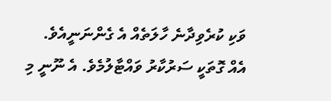ވަކި ކުރެވިދާނެ ހާލަތެއް އެ ގެންނަނީއެވެ.
އެއް ގޮތަކީ ސަރުކާރު ވައްޓާލުމެވެ. އެ ނޫނީ މި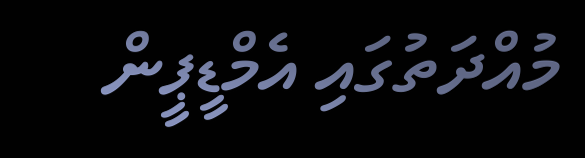މުއްދަތުގައި އެމްޑީޕީން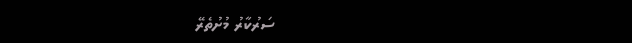ސަރުކާރު މުށުތެރޭ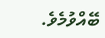ބޭއްވުމެވެ.